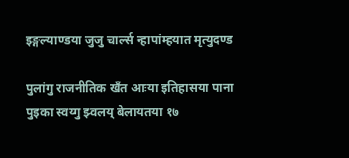इङ्गल्याण्डया जुजु चार्ल्स न्हापांम्हयात मृत्युदण्ड

पुलांगु राजनीतिक खँत आःया इतिहासया पाना पुइका स्वय्गु झ्वलय् बेलायतया १७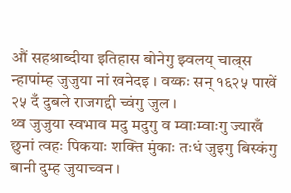औं सहश्राब्दीया इतिहास बोनेगु झ्वलय् चाल्र्स न्हापांम्ह जुजुया नां खनेदइ । वय्कः सन् १६२५ पाखें २५ दँ दुबले राजगद्दी च्वंगु जुल ।
थ्व जुजुया स्वभाव मदु मदुगु व म्वाःम्वाःगु ज्याखँ छुनां त्वहः पिकयाः शक्ति मुंकाः तःधं जुइगु बिस्कंगु बानी दुम्ह जुयाच्वन ।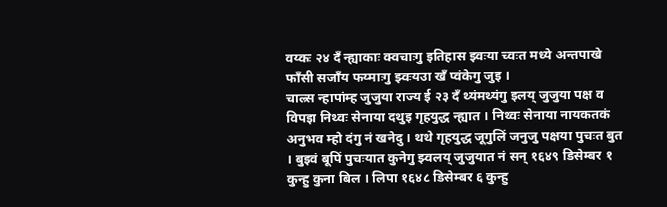वय्कः २४ दँ न्ह्याकाः क्वचाःगु इतिहास झ्वःया च्वःत मध्ये अन्तपाखे फाँसी सजाँय फय्माःगु झ्वःयउा खँ प्वंकेगु जुइ ।
चाल्र्स न्हापांम्ह जुजुया राज्य ई २३ दँ थ्यंमथ्यंगु इलय् जुजुया पक्ष व विपइा निथ्वः सेनाया दथुइ गृहयुद्ध न्ह्यात । निथ्वः सेनाया नायकतकं अनुभव म्हो दंगु नं खनेदु । थथे गृहयुद्ध जूगुलिं जनुजु पक्षया पुचःत बुत । बुइवं बूपिं पुचःयात कुनेगु झ्वलय् जुजुयात नं सन् १६४९ डिसेम्बर १ कुन्हु कुना बिल । लिपा १६४८ डिसेम्बर ६ कुन्हु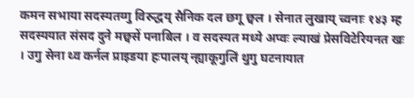कमन सभाया सदस्यतय्गु विरुद्धय् सैनिक दल छगू छ्वल । सेनात लुखाय् च्वनाः १४३ म्ह सदस्ययात संसद दुने मछ्वसें पनाबिल । व सदस्यत मध्ये अप्वः ल्याखं प्रेसविटेरियनत खः । उगु सेना थ्व कर्नल प्राइडया हःपालय् न्ह्याकूगुलिं थुगु घटनायात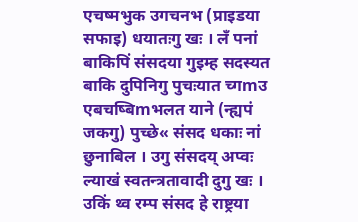एचष्मभुक उगचनभ (प्राइडया सफाइ) धयातःगु खः । लँ पनां बाकिपिं संसदया गुइम्ह सदस्यत बाकि दुपिनिगु पुचःयात च्गmउ एबचष्बिmभलत याने (न्ह्यपं जकगु) पुच्छे« संसद धकाः नां छुनाबिल । उगु संसदय् अप्वः ल्याखं स्वतन्त्रतावादी दुगु खः । उकिं थ्व रम्प संसद हे राष्ट्रया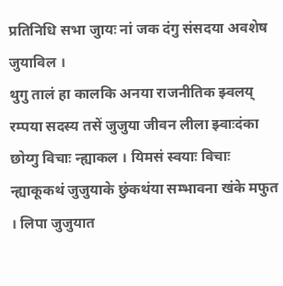प्रतिनिधि सभा जुायः नां जक दंगु संसदया अवशेष जुयाविल ।
थुगु तालं हा कालकि अनया राजनीतिक झ्वलय् रम्पया सदस्य तसें जुजुया जीवन लीला झ्वाःदंका छोय्गु विचाः न्ह्याकल । यिमसं स्वयाः विचाः न्ह्याकूकथं जुजुयाके छुंकथंया सम्भावना खंके मफुत । लिपा जुजुयात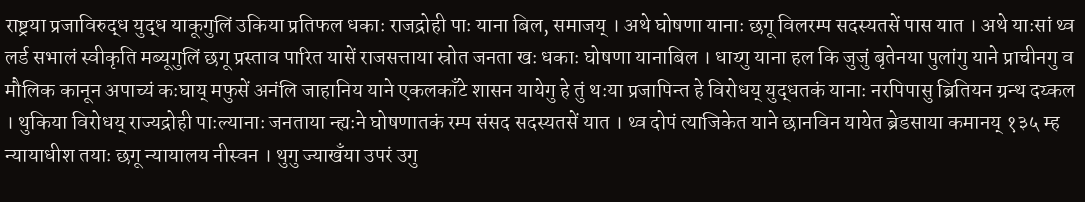राष्ट्रया प्रजाविरुद्ध युद्ध याकूगुलिं उकिया प्रतिफल धकाः राजद्रोही पाः याना बिल, समाजय् । अथे घोषणा यानाः छगू विलरम्प सदस्यतसें पास यात । अथे याःसां थ्व लर्ड सभालं स्वीकृति मब्यूगुलिं छगू प्रस्ताव पारित यासें राजसत्ताया स्रोत जनता खः धकाः घोषणा यानाबिल । धाय्गु याना हल कि जुजुं बृतेनया पुलांगु याने प्राचीनगु व मौलिक कानून अपाच्यं कःघाय् मफुसें अनंलि जाहानिय याने एकलकाँटे शासन यायेगु हे तुं थःया प्रजापिन्त हे विरोधय् युद्धतकं यानाः नरपिपासु ब्रितियन ग्रन्थ दय्कल । थुकिया विरोधय् राज्यद्रोही पाःल्यानाः जनताया न्ह्यःने घोषणातकं रम्प संसद सदस्यतसें यात । थ्व दोपं त्याजिकेत याने छानविन यायेत ब्रेडसाया कमानय् १३५ म्ह न्यायाधीश तयाः छगू न्यायालय नीस्वन । थुगु ज्याखँया उपरं उगु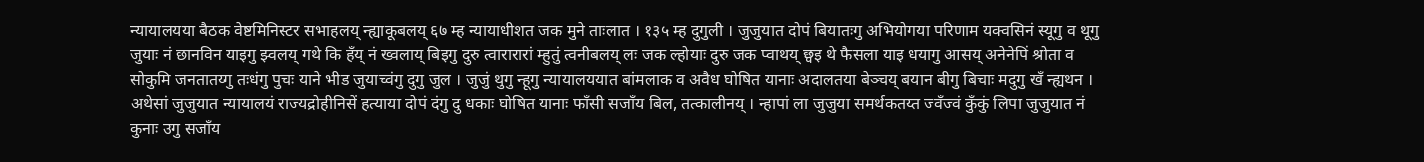न्यायालयया बैठक वेष्टमिनिस्टर सभाहलय् न्ह्याकूबलय् ६७ म्ह न्यायाधीशत जक मुने ताःलात । १३५ म्ह दुगुली । जुजुयात दोपं बियातःगु अभियोगया परिणाम यक्वसिनं स्यूगु व थूगु जुयाः नं छानविन याइगु झ्वलय् गथे कि हँय् नं ख्वलाय् बिइगु दुरु त्वारारारां म्हुतुं त्वनीबलय् लः जक ल्होयाः दुरु जक प्वाथय् छ्वइ थे फैसला याइ धयागु आसय् अनेनेपिं श्रोता व सोकुमि जनतातय्गु तःधंगु पुचः याने भीड जुयाच्वंगु दुगु जुल । जुजुं थुगु न्हूगु न्यायालययात बांमलाक व अवैध घोषित यानाः अदालतया बेञ्चय् बयान बीगु बिचाः मदुगु खँ न्ह्यथन । अथेसां जुजुयात न्यायालयं राज्यद्रोहीनिसें हत्याया दोपं दंगु दु धकाः घोषित यानाः फाँसी सजाँय बिल, तत्कालीनय् । न्हापां ला जुजुया समर्थकतय्त ज्वँज्वं कुँकुं लिपा जुजुयात नं कुनाः उगु सजाँय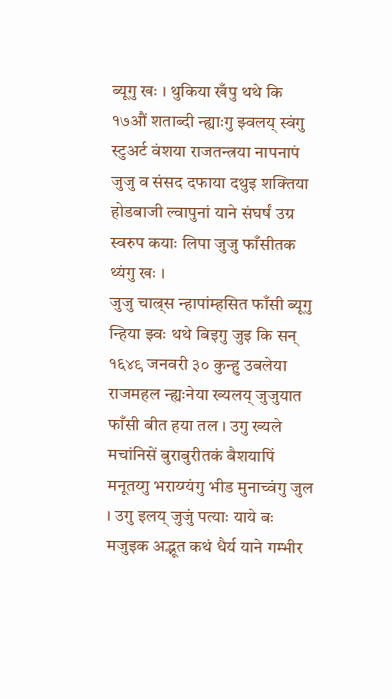ब्यूगु खः । थुकिया खँपु थथे कि १७औं शताब्दी न्ह्याःगु झ्वलय् स्वंगु स्टुअर्ट वंशया राजतन्त्रया नापनापं जुजु व संसद दफाया दथुइ शक्तिया होडबाजी ल्वापुनां याने संघर्षं उग्र स्वरुप कयाः लिपा जुजु फाँसीतक थ्यंगु खः ।
जुजु चाल्र्स न्हापांम्हसित फाँसी ब्यूगु न्हिया झ्वः थथे बिइगु जुइ कि सन् १६४९ जनवरी ३० कुन्हु उबलेया राजमहल न्ह्यःनेया ख्यलय् जुजुयात फाँसी बीत हया तल । उगु ख्यले मचांनिसें बुराबुरीतकं बैशयापिं मनूतय्गु भराय्ग्यंगु भीड मुनाच्वंगु जुल । उगु इलय् जुजुं पत्याः याये बः मजुइक अद्भूत कथं धैर्य याने गम्भीर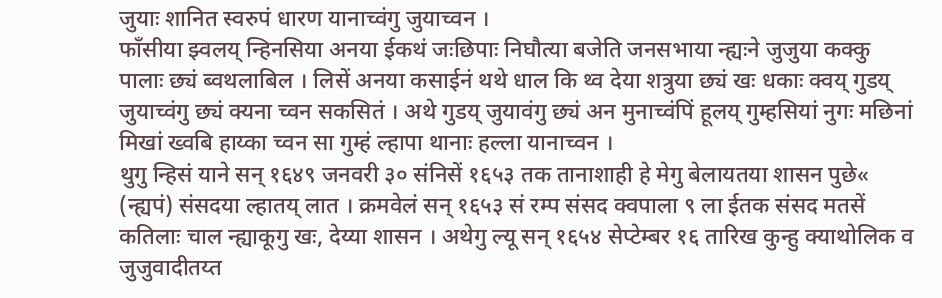जुयाः शानित स्वरुपं धारण यानाच्वंगु जुयाच्वन ।
फाँसीया झ्वलय् न्हिनसिया अनया ईकथं जःछिपाः निघौत्या बजेति जनसभाया न्ह्यःने जुजुया कक्कु पालाः छ्यं ब्वथलाबिल । लिसें अनया कसाईनं थथे धाल कि थ्व देया शत्रुया छ्यं खः धकाः क्वय् गुडय् जुयाच्वंगु छ्यं क्यना च्वन सकसितं । अथे गुडय् जुयावंगु छ्यं अन मुनाच्वंपिं हूलय् गुम्हसियां नुगः मछिनां मिखां ख्वबि हाय्का च्वन सा गुम्हं ल्हापा थानाः हल्ला यानाच्वन ।
थुगु न्हिसं याने सन् १६४९ जनवरी ३० संनिसें १६५३ तक तानाशाही हे मेगु बेलायतया शासन पुछे« (न्ह्यपं) संसदया ल्हातय् लात । क्रमवेलं सन् १६५३ सं रम्प संसद क्वपाला ९ ला ईतक संसद मतसें कतिलाः चाल न्ह्याकूगु खः, देय्या शासन । अथेगु ल्यू सन् १६५४ सेप्टेम्बर १६ तारिख कुन्हु क्याथोलिक व जुजुवादीतय्त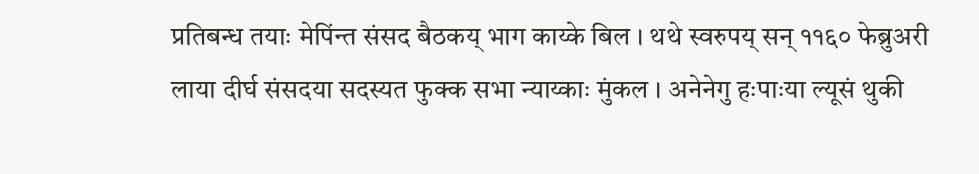प्रतिबन्ध तयाः मेपिंन्त संसद बैठकय् भाग काय्के बिल । थथे स्वरुपय् सन् ११६० फेब्रुअरी लाया दीर्घ संसदया सदस्यत फुक्क सभा न्याय्काः मुंकल । अनेनेगु हःपाःया ल्यूसं थुकी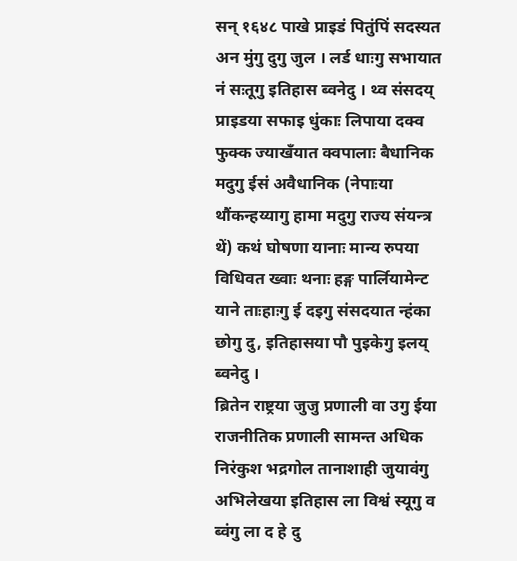सन् १६४८ पाखे प्राइडं पितुंपिं सदस्यत अन मुंगु दुगु जुल । लर्ड धाःगु सभायात नं सःतूगु इतिहास ब्वनेदु । थ्व संसदय् प्राइडया सफाइ धुंकाः लिपाया दक्व फुक्क ज्याखँयात क्वपालाः बैधानिक मदुगु ईसं अवैधानिक (नेपाःया थौंकन्हय्यागु हामा मदुगु राज्य संयन्त्र थें) कथं घोषणा यानाः मान्य रुपया विधिवत ख्वाः थनाः हङ्ग पार्लियामेन्ट याने ताःहाःगु ई दइगु संसदयात न्हंका छोगु दु, इतिहासया पौ पुइकेगु इलय् ब्वनेदु ।
ब्रितेन राष्ट्रया जुजु प्रणाली वा उगु ईया राजनीतिक प्रणाली सामन्त अधिक निरंकुश भद्रगोल तानाशाही जुयावंगु अभिलेखया इतिहास ला विश्वं स्यूगु व ब्वंगु ला द हे दु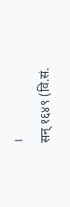।
सन् १६४९ (वि.सं.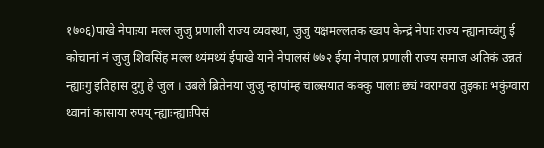१७०६)पाखे नेपाःया मल्ल जुजु प्रणाली राज्य व्यवस्था, जुजु यक्षमल्लतक ख्वप केन्द्रं नेपाः राज्य न्ह्यानाच्वंगु ई कोचानां नं जुजु शिवसिंह मल्ल थ्यंमथ्यं ईपाखे याने नेपालसं ७७२ ईया नेपाल प्रणाली राज्य समाज अतिकं उन्नतं न्ह्याःगु इतिहास दुगु हे जुल । उबले ब्रितेनया जुजु न्हापांम्ह चाल्र्सयात कक्कु पालाः छ्यं ग्वराग्वरा तुइकाः भकुंग्वारा थ्वानां कासाया रुपय् न्ह्याःन्ह्याःपिसं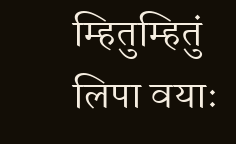म्हितुम्हितुं लिपा वयाः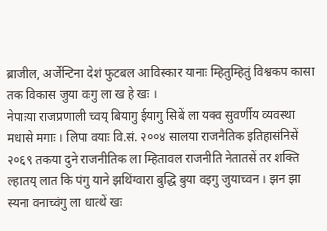ब्राजील, अर्जेन्टिना देशं फुटबल आविस्कार यानाः म्हितुम्हितुं विश्वकप कासा तक विकास जुया वःगु ला ख हे खः ।
नेपाःया राजप्रणाली च्वय् बियागु ईयागु सिबें ला यक्व सुवर्णीय व्यवस्था मधासे मगाः । लिपा वयाः वि.सं. २००४ सालया राजनैतिक इतिहासंनिसें २०६९ तकया दुने राजनीतिक ला म्हितावल राजनीति नेतातसें तर शक्ति ल्हातय् लात कि पंगु याने झथिंग्वारा बुद्धि बुया वइगु जुयाच्वन । झन झा स्यना वनाच्वंगु ला धात्थें खः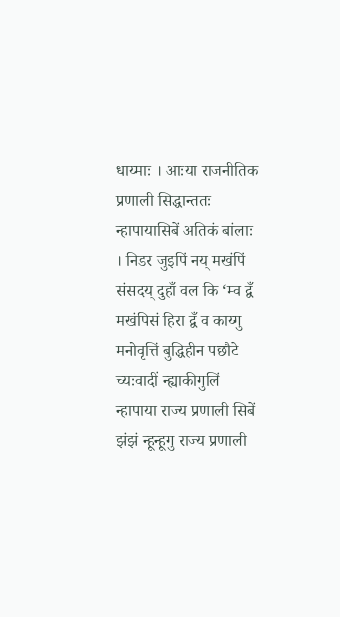धाय्माः । आःया राजनीतिक प्रणाली सिद्धान्ततः न्हापायासिबें अतिकं बांलाः । निडर जुइपिं नय् मखंपिं संसदय् दुहाँ वल कि ‘म्व द्वँ मखंपिसं हिरा द्वँ व काय्गु मनोवृत्तिं बुद्धिहीन पछौटे च्यःवादीं न्ह्याकीगुलिं न्हापाया राज्य प्रणाली सिबें झंझं न्हून्हूगु राज्य प्रणाली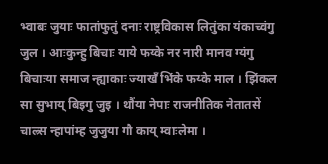भ्वाबः जुयाः फातांफुतुं दनाः राष्ट्रविकास लितुंका यंकाच्वंगु जुल । आःकुन्हु बिचाः याये फय्के नर नारी मानव ग्यंगु बिचाःया समाज न्ह्याकाः ज्याखँ भिंके फय्के माल । झिंकल सा सुभाय् बिइगु जुइ । थौंया नेपाः राजनीतिक नेतातसें चाल्र्स न्हापांम्ह जुजुया गौ काय् म्वाःलेमा ।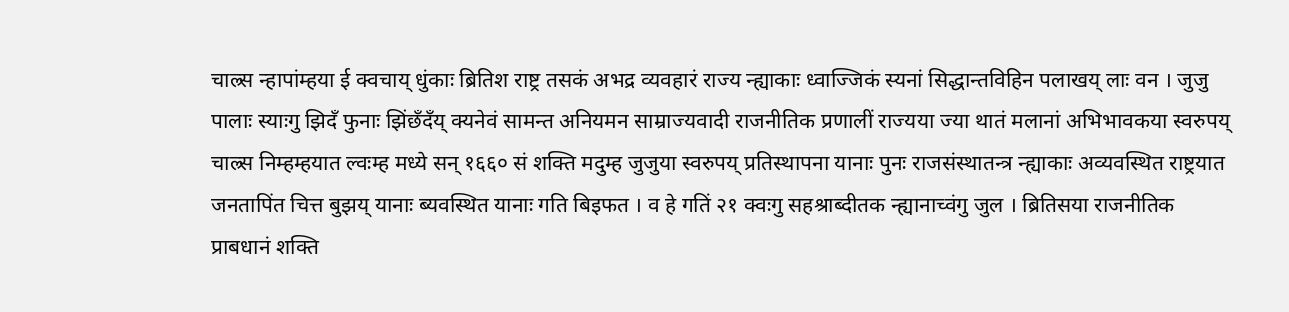चाल्र्स न्हापांम्हया ई क्वचाय् धुंकाः ब्रितिश राष्ट्र तसकं अभद्र व्यवहारं राज्य न्ह्याकाः ध्वाज्जिकं स्यनां सिद्धान्तविहिन पलाखय् लाः वन । जुजु पालाः स्याःगु झिदँ फुनाः झिंछँदँय् क्यनेवं सामन्त अनियमन साम्राज्यवादी राजनीतिक प्रणालीं राज्यया ज्या थातं मलानां अभिभावकया स्वरुपय् चाल्र्स निम्हम्हयात ल्वःम्ह मध्ये सन् १६६० सं शक्ति मदुम्ह जुजुया स्वरुपय् प्रतिस्थापना यानाः पुनः राजसंस्थातन्त्र न्ह्याकाः अव्यवस्थित राष्ट्रयात जनतापिंत चित्त बुझय् यानाः ब्यवस्थित यानाः गति बिइफत । व हे गतिं २१ क्वःगु सहश्राब्दीतक न्ह्यानाच्वंगु जुल । ब्रितिसया राजनीतिक प्राबधानं शक्ति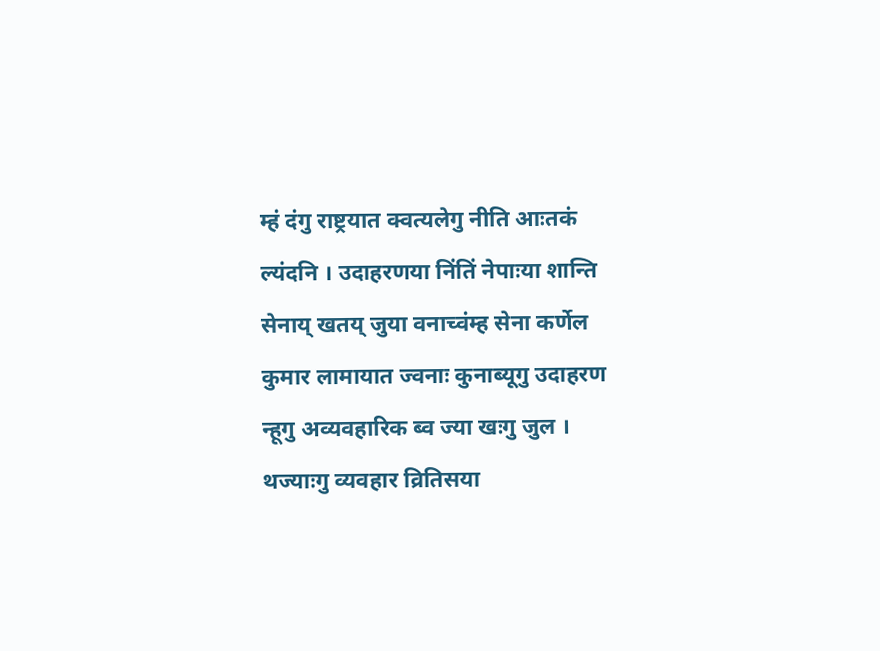म्हं दंगु राष्ट्रयात क्वत्यलेगु नीति आःतकं ल्यंदनि । उदाहरणया निंतिं नेपाःया शान्ति सेनाय् खतय् जुया वनाच्वंम्ह सेना कर्णेल कुमार लामायात ज्वनाः कुनाब्यूगु उदाहरण न्हूगु अव्यवहारिक ब्व ज्या खःगु जुल । थज्याःगु व्यवहार व्रितिसया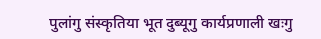पुलांगु संस्कृतिया भूत दुब्यूगु कार्यप्रणाली खःगु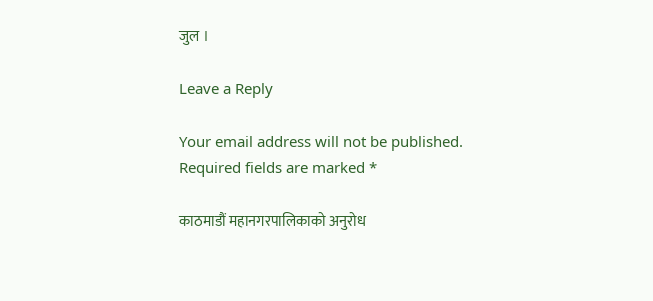जुल ।

Leave a Reply

Your email address will not be published. Required fields are marked *

काठमाडौं महानगरपालिकाको अनुरोध